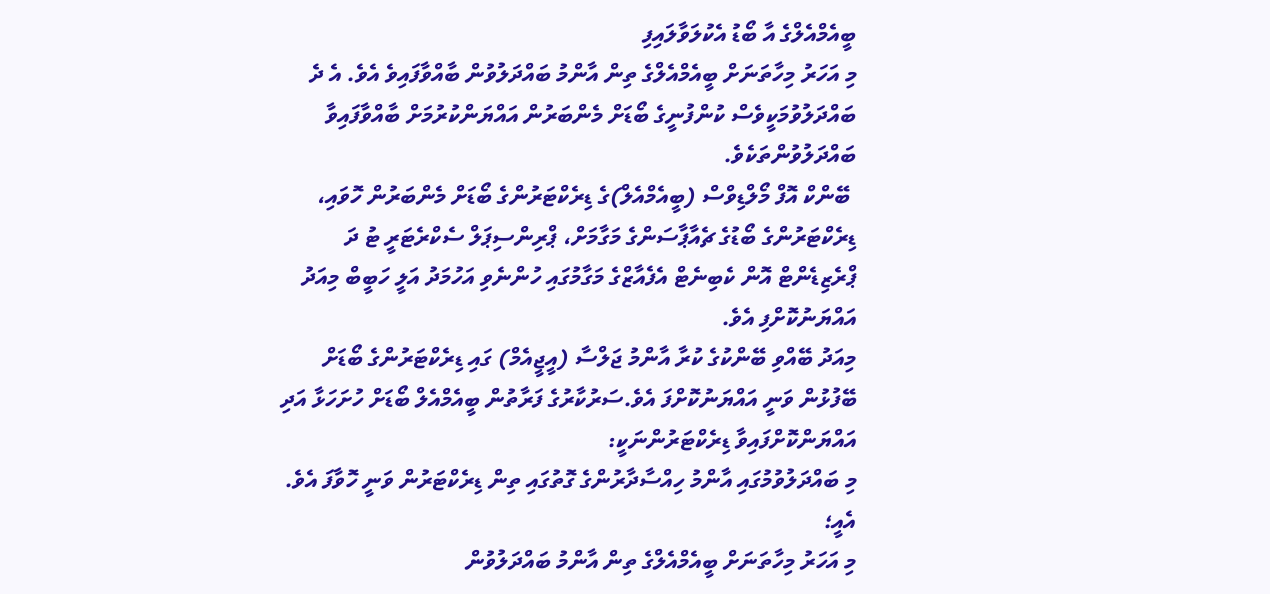ބީއެމްއެލްގެ އާ ބޯޑު އެކުލަވާލައިފި
މި އަހަރު މިހާތަނަށް ބީއެމްއެލްގެ ތިން އާންމު ބައްދަލުވުން ބާއްވާފައިވެ އެވެ. އެ ދެ ބައްދަލުވުމަކީވެސް ކުންފުނީގެ ބޯޑަށް މެންބަރުން އައްޔަންކުރުމަށް ބާއްވާފައިވާ ބައްދަލުވުންތަކެވެ.
 ބޭންކް އޮފް މޯލްޑިވްސް (ބީއެމްއެލް)ގެ ޑިރެކްޓަރުންގެ ބޯޑަށް މެންބަރުން ހޮވައި، ޑިރެކްޓަރުންގެ ބޯޑުގެ ޗެއާޕާސަންގެ މަގާމަށް، ޕްރިންސިޕަލް ސެކްރެޓަރީ ޓު ދަ ޕްރެޒިޑެންޓް އޮން ކެބިނެޓް އެފެއާޒްގެ މަގާމުގައި ހުންނެވި އަހުމަދު އަލީ ހަބީބް މިއަދު އައްޔަނުކޮށްފި އެވެ.
މިއަދު ބޭއްވި ބޭންކުގެ ކުރާ އާންމު ޖަލްސާ (އީޖީއެމް) ގައި ޑިރެކްޓަރުންގެ ބޯޑަށް ބޭފުޅުން ވަނީ އައްޔަނުކޮށްފަ އެވެ.ސަރުކާރުގެ ފަރާތުން ބީއެމްއެލް ބޯޑަށް ހުށަހަޅާ އަދި އައްޔަންކޮށްފައިވާ ޑިރެކްޓަރުންނަކީ:
މި ބައްދަލުވުމުގައި އާންމު ހިއްސާދާރުންގެ ގޮތުގައި ތިން ޑިރެކްޓަރުން ވަނީ ހޮވާފަ އެވެ. އެއީ؛
މި އަހަރު މިހާތަނަށް ބީއެމްއެލްގެ ތިން އާންމު ބައްދަލުވުން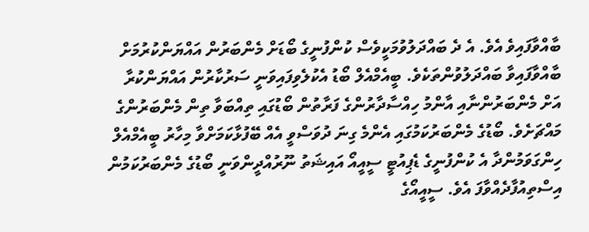ބާއްވާފައިވެ އެވެ. އެ ދެ ބައްދަލުވުމަކީވެސް ކުންފުނީގެ ބޯޑަށް މެންބަރުން އައްޔަންކުރުމަށް ބާއްވާފައިވާ ބައްދަލުވުންތަކެވެ. ބީއެމްއެލް ބޯޑު އެކުލެވިފައިވަނީ ސަރުކާރުން އައްޔަންކުރާ އަށް މެންބަރުންނާއި އާންމު ހިއްސާދާރުންގެ ފަރާތުން ބޯޑުގައި ތިއްބަވާ ތިން މެންބަރުންގެ މައްޗަށެވެ. ބޯޑުގެ މެންބަރުކަމުގައި އެންމެ ގިނަ ދުވަސްވީ އެއް ބޭފުޅާކަމަށްވާ މިހާރު ބީއެމްއެލް ހިންގަވަމުންދާ އެ ކުންފުނީގެ ޑެޕިއުޓީ ސީއީއޯ އައިޝަތު ނޫރުއްދީންވަނީ ބޯޑުގެ މެންބަރުކަމުން އިސްތިއުފާދެއްވާފަ އެވެ. ސީއީއޯގެ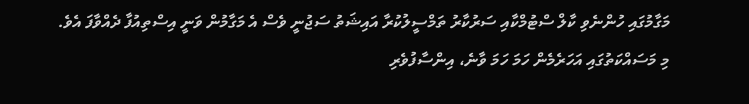މަގާމުގައި ހުންނެވި ކާލް ސްޓުމްކާއި ސަރުކާރު ތަމްސީލުކުރާ އައިޝަތު ސަޖުނީ ވެސް އެ މަގާމުން ވަނީ އިސްތިއުފާ ދެއްވާފަ އެވެ.
މި މަސައްކަތުގައި އަހަރެމެން ހަމަ ހަމަ ވާނެ، އިންސާފުވެރި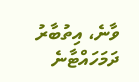ވާނެ، އިތުބާރު ދަމަހައްޓާނެ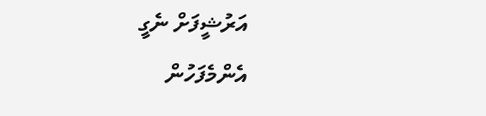އަރުޝީފަށް ނެގީ
އެންމެފަހުން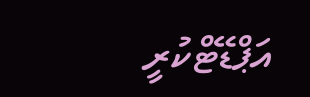އަޕްޑޭޓްކުރީ